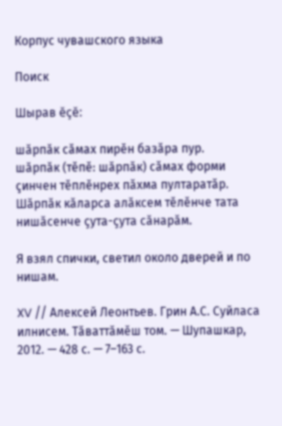Корпус чувашского языка

Поиск

Шырав ĕçĕ:

шӑрпӑк сăмах пирĕн базăра пур.
шӑрпӑк (тĕпĕ: шӑрпӑк) сăмах форми çинчен тĕплĕнрех пăхма пултаратăр.
Шӑрпӑк кӑларса алӑксем тӗлӗнче тата нишӑсенче ҫута-ҫута сӑнарӑм.

Я взял спички, светил около дверей и по нишам.

XV // Алексей Леонтьев. Грин А.С. Суйласа илнисем. Тӑваттӑмӗш том. — Шупашкар, 2012. — 428 с. — 7–163 с.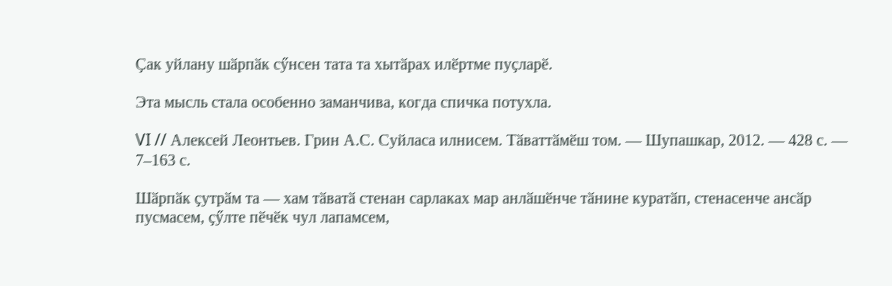Ҫак уйлану шӑрпӑк сӳнсен тата та хытӑрах илӗртме пуҫларӗ.

Эта мысль стала особенно заманчива, когда спичка потухла.

VI // Алексей Леонтьев. Грин А.С. Суйласа илнисем. Тӑваттӑмӗш том. — Шупашкар, 2012. — 428 с. — 7–163 с.

Шӑрпӑк ҫутрӑм та — хам тӑватӑ стенан сарлаках мар анлӑшӗнче тӑнине куратӑп, стенасенче ансӑр пусмасем, ҫӳлте пӗчӗк чул лапамсем,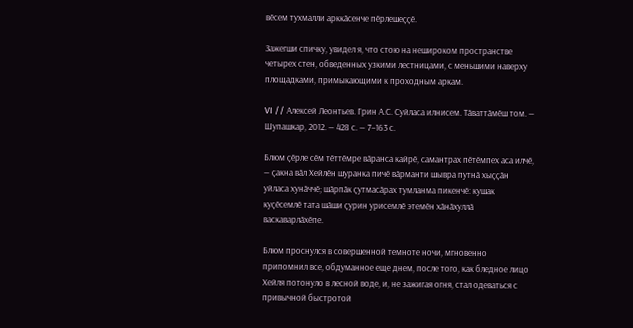вӗсем тухмалли арккӑсенче пӗрлешеҫҫӗ.

Зажегши спичку, увидел я, что стою на нешироком пространстве четырех стен, обведенных узкими лестницами, с меньшими наверху площадками, примыкающими к проходным аркам.

VI // Алексей Леонтьев. Грин А.С. Суйласа илнисем. Тӑваттӑмӗш том. — Шупашкар, 2012. — 428 с. — 7–163 с.

Блюм ҫӗрле сӗм тӗттӗмре вӑранса кайрӗ, самантрах пӗтӗмпех аса илчӗ, — ҫакна вӑл Хейлӗн шуранка пичӗ вӑрманти шывра путнӑ хыҫҫӑн уйласа хунӑччӗ; шӑрпӑк ҫутмасӑрах тумланма пикенчӗ: кушак куҫӗсемлӗ тата шӑши ҫурин урисемлӗ этемӗн хӑнӑхуллӑ васкаварлӑхӗпе.

Блюм проснулся в совершенной темноте ночи, мгновенно припомнил все, обдуманное еще днем, после того, как бледное лицо Хейля потонуло в лесной воде, и, не зажигая огня, стал одеваться с привычной быстротой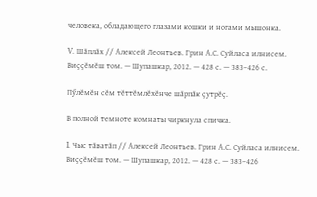человека, обладающего глазами кошки и ногами мышонка.

V. Шӑплӑх // Алексей Леонтьев. Грин А.С. Суйласа илнисем. Виҫҫӗмӗш том. — Шупашкар, 2012. — 428 с. — 383–426 с.

Пӳлӗмӗн сӗм тӗттӗмлӗхӗнче шӑрпӑк ҫутрӗҫ.

В полной темноте комнаты чиркнула спичка.

I. Чыс тӑватӑп // Алексей Леонтьев. Грин А.С. Суйласа илнисем. Виҫҫӗмӗш том. — Шупашкар, 2012. — 428 с. — 383–426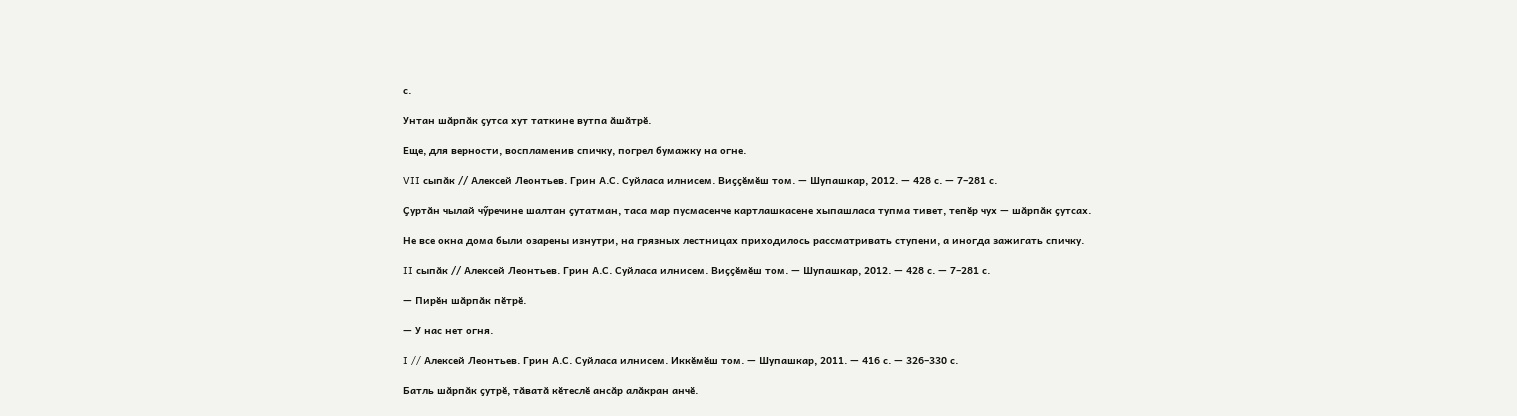с.

Унтан шӑрпӑк ҫутса хут таткине вутпа ӑшӑтрӗ.

Еще, для верности, воспламенив спичку, погрел бумажку на огне.

VII сыпӑк // Алексей Леонтьев. Грин А.С. Суйласа илнисем. Виҫҫӗмӗш том. — Шупашкар, 2012. — 428 с. — 7–281 с.

Ҫуртӑн чылай чӳречине шалтан ҫутатман, таса мар пусмасенче картлашкасене хыпашласа тупма тивет, тепӗр чух — шӑрпӑк ҫутсах.

Не все окна дома были озарены изнутри, на грязных лестницах приходилось рассматривать ступени, а иногда зажигать спичку.

II сыпӑк // Алексей Леонтьев. Грин А.С. Суйласа илнисем. Виҫҫӗмӗш том. — Шупашкар, 2012. — 428 с. — 7–281 с.

— Пирӗн шӑрпӑк пӗтрӗ.

— У нас нет огня.

I // Алексей Леонтьев. Грин А.С. Суйласа илнисем. Иккӗмӗш том. — Шупашкар, 2011. — 416 с. — 326–330 с.

Батль шӑрпӑк ҫутрӗ, тӑватӑ кӗтеслӗ ансӑр алӑкран анчӗ.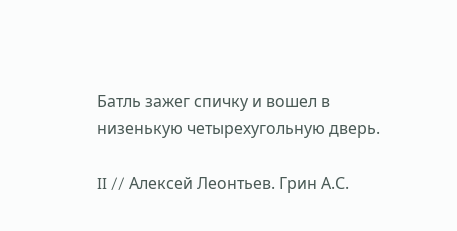Батль зажег спичку и вошел в низенькую четырехугольную дверь.

II // Алексей Леонтьев. Грин А.С.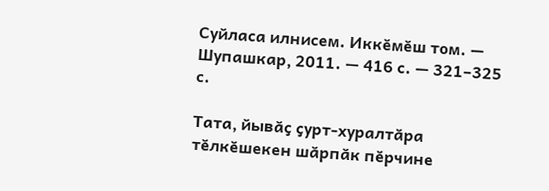Суйласа илнисем. Иккӗмӗш том. — Шупашкар, 2011. — 416 с. — 321–325 с.

Тата, йывӑҫ ҫурт-хуралтӑра тӗлкӗшекен шӑрпӑк пӗрчине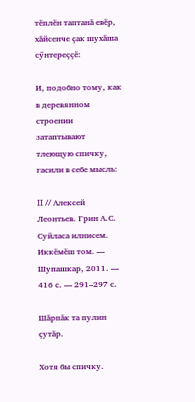тӗплӗн таптанӑ евӗр, хӑйсенче ҫак шухӑша сӳнтереҫҫӗ:

И, подобно тому, как в деревянном строении затаптывают тлеющую спичку, гасили в себе мысль:

II // Алексей Леонтьев. Грин А.С. Суйласа илнисем. Иккӗмӗш том. — Шупашкар, 2011. — 416 с. — 291–297 с.

Шӑрпӑк та пулин ҫутӑр.

Хотя бы спичку.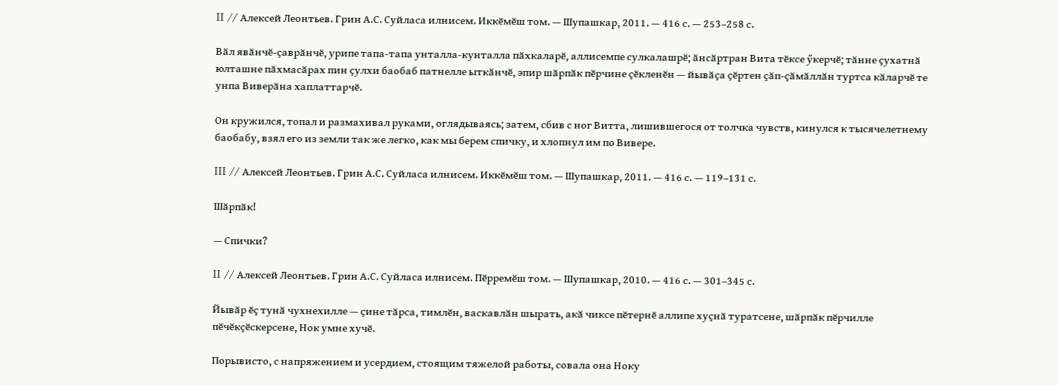II // Алексей Леонтьев. Грин А.С. Суйласа илнисем. Иккӗмӗш том. — Шупашкар, 2011. — 416 с. — 253–258 с.

Вӑл явӑнчӗ-ҫаврӑнчӗ, урипе тапа-тапа унталла-кунталла пӑхкаларӗ, аллисемпе сулкалашрӗ; ӑнсӑртран Вита тӗксе ӳкерчӗ; тӑнне ҫухатнӑ юлташне пӑхмасӑрах пин ҫулхи баобаб патнелле ыткӑнчӗ, эпир шӑрпӑк пӗрчине ҫӗкленӗн — йывӑҫа ҫӗртен ҫӑп-ҫӑмӑллӑн туртса кӑларчӗ те унпа Виверӑна хаплаттарчӗ.

Он кружился, топал и размахивал руками, оглядываясь; затем, сбив с ног Витта, лишившегося от толчка чувств, кинулся к тысячелетнему баобабу, взял его из земли так же легко, как мы берем спичку, и хлопнул им по Вивере.

III // Алексей Леонтьев. Грин А.С. Суйласа илнисем. Иккӗмӗш том. — Шупашкар, 2011. — 416 с. — 119–131 с.

Шӑрпӑк!

— Спички?

II // Алексей Леонтьев. Грин А.С. Суйласа илнисем. Пӗрремӗш том. — Шупашкар, 2010. — 416 с. — 301–345 с.

Йывӑр ӗҫ тунӑ чухнехилле — ҫине тӑрса, тимлӗн, васкавлӑн шырать, акӑ чиксе пӗтернӗ аллипе хуҫнӑ туратсене, шӑрпӑк пӗрчилле пӗчӗкҫӗскерсене, Нок умне хучӗ.

Порывисто, с напряжением и усердием, стоящим тяжелой работы, совала она Ноку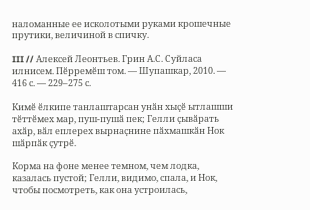наломанные ее исколотыми руками крошечные прутики, величиной в спичку.

III // Алексей Леонтьев. Грин А.С. Суйласа илнисем. Пӗрремӗш том. — Шупашкар, 2010. — 416 с. — 229–275 с.

Кимӗ ӗлкипе танлаштарсан унӑн хыҫӗ ытлашши тӗттӗмех мар, пуш-пушӑ пек; Гелли ҫывӑрать ахӑр, вӑл еплерех вырнаҫнине пӑхмашкӑн Нок шӑрпӑк ҫутрӗ.

Корма на фоне менее темном, чем лодка, казалась пустой; Гелли, видимо, спала, и Нок, чтобы посмотреть, как она устроилась,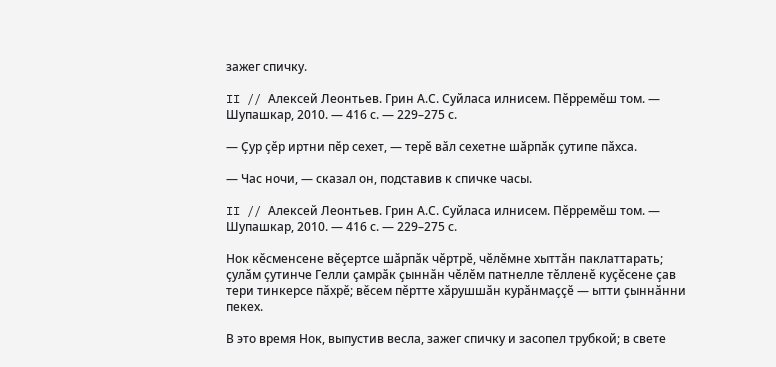зажег спичку.

II // Алексей Леонтьев. Грин А.С. Суйласа илнисем. Пӗрремӗш том. — Шупашкар, 2010. — 416 с. — 229–275 с.

— Ҫур ҫӗр иртни пӗр сехет, — терӗ вӑл сехетне шӑрпӑк ҫутипе пӑхса.

— Час ночи, — сказал он, подставив к спичке часы.

II // Алексей Леонтьев. Грин А.С. Суйласа илнисем. Пӗрремӗш том. — Шупашкар, 2010. — 416 с. — 229–275 с.

Нок кӗсменсене вӗҫертсе шӑрпӑк чӗртрӗ, чӗлӗмне хыттӑн паклаттарать; ҫулӑм ҫутинче Гелли ҫамрӑк ҫыннӑн чӗлӗм патнелле тӗлленӗ куҫӗсене ҫав тери тинкерсе пӑхрӗ; вӗсем пӗртте хӑрушшӑн курӑнмаҫҫӗ — ытти ҫыннӑнни пекех.

В это время Нок, выпустив весла, зажег спичку и засопел трубкой; в свете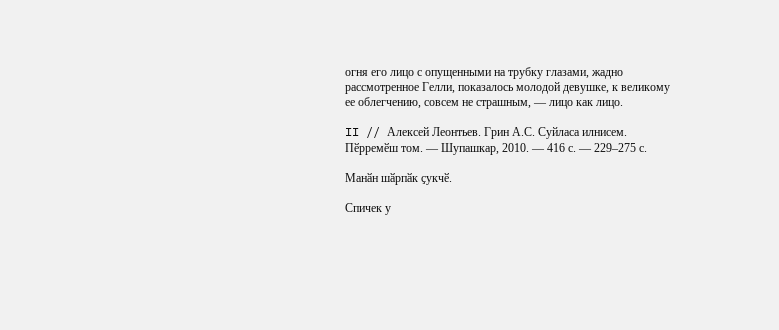огня его лицо с опущенными на трубку глазами, жадно рассмотренное Гелли, показалось молодой девушке, к великому ее облегчению, совсем не страшным, — лицо как лицо.

II // Алексей Леонтьев. Грин А.С. Суйласа илнисем. Пӗрремӗш том. — Шупашкар, 2010. — 416 с. — 229–275 с.

Манӑн шӑрпӑк ҫукчӗ.

Спичек у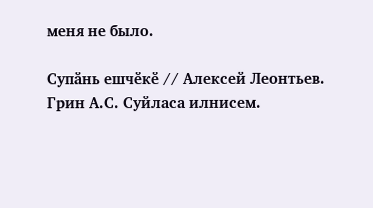меня не было.

Супӑнь ешчӗкӗ // Алексей Леонтьев. Грин А.С. Суйласа илнисем.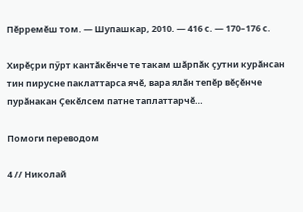Пӗрремӗш том. — Шупашкар, 2010. — 416 с. — 170–176 с.

Хирӗҫри пӳрт кантӑкӗнче те такам шӑрпӑк ҫутни курӑнсан тин пирусне паклаттарса ячӗ, вара ялӑн тепӗр вӗҫӗнче пурӑнакан Ҫекӗлсем патне таплаттарчӗ…

Помоги переводом

4 // Николай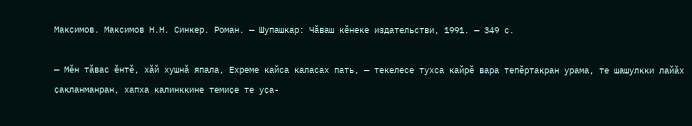Максимов. Максимов Н.Н. Синкер. Роман. — Шупашкар: Чӑваш кӗнеке издательстви, 1991. — 349 с.

— Мӗн тӑвас ӗнтӗ, хӑй хушнӑ япала, Ехреме кайса каласах пать, — текелесе тухса кайрӗ вара тепӗртакран урама, те шашулкки лайӑх ҫакланманран, хапха калинккине темиҫе те уҫа-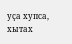уҫа хупса, хытах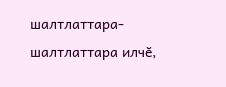шалтлаттара-шалтлаттара илчӗ,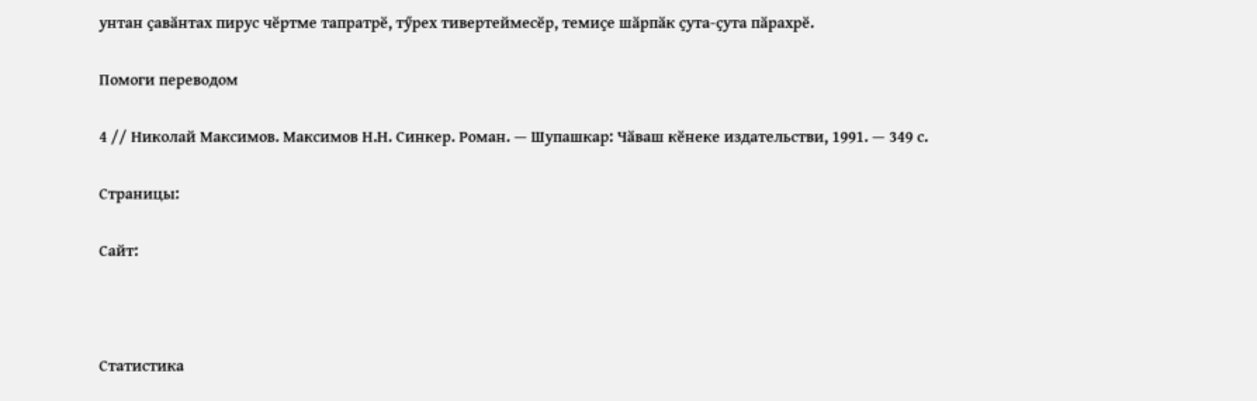унтан ҫавӑнтах пирус чӗртме тапратрӗ, тӳрех тивертеймесӗр, темиҫе шӑрпӑк ҫута-ҫута пӑрахрӗ.

Помоги переводом

4 // Николай Максимов. Максимов Н.Н. Синкер. Роман. — Шупашкар: Чӑваш кӗнеке издательстви, 1991. — 349 с.

Страницы:

Сайт:



Статистика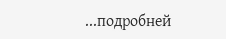...подробней